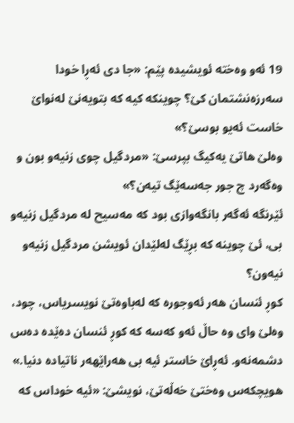19 ئەو وەخته ئویشیده پێم: «جا دی ئەڕا خودا سەرزەنشتمان کێ؟ چوینکه کیه که بتویەنێ لەنواێ خاست ئەیو بوسێ؟»
وەلێ هاتێ یەکیگ بپرسێ: «مردگیل چوی زنیەو بون و وەگەرد چ جور جەسەێگ تیەن؟»
ئێرنگه ئەگەر بانگەوازی بود که مەسیح له مردگیل زنیەو بی، ئێ چوینه که بڕێگ لەلێدان ئویشن مردگیل زنیەو نیەون؟
کوڕ ئنسان هەر ئەوجورە که لەباوەتێ نویسریاس، چود، وەلێ وای وه حاڵ ئەو کەسه که کوڕ ئنسان دەێده دەس دشمەنەو. ئەڕاێ خاستر ئیه بی هەراێهەر ناتیاده دنیا.»
هویچکەس وەختێ خەڵەتێ، نویشێ: «ئیە خوداس که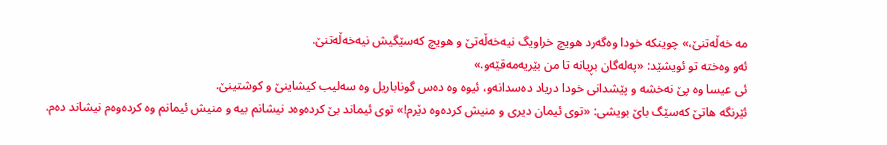مه خەڵەتنێ،» چوینکه خودا وەگەرد هویچ خراویگ نیەخەڵەتێ و هویچ کەسێگیش نیەخەڵەتنێ.
ئەو وەخته تو ئویشێد: «پەلەگان بڕیانه تا من بێریەمەقێەو.»
ئی عیسا وه پێ نەخشه و پێشدانی خودا دریاد دەسدانەو، ئیوه وه دەس گوناباریل وه سەلیب کیشاینێ و کوشتینێ.
ئێرنگه هاتێ کەسێگ باێ بویشی: «توی ئیمان ديری و منیش کردەوه دێرم!» توی ئیماند بێ کردەوەد نیشانم بیه و منیش ئیمانم وه کردەوەم نیشاند دەم.